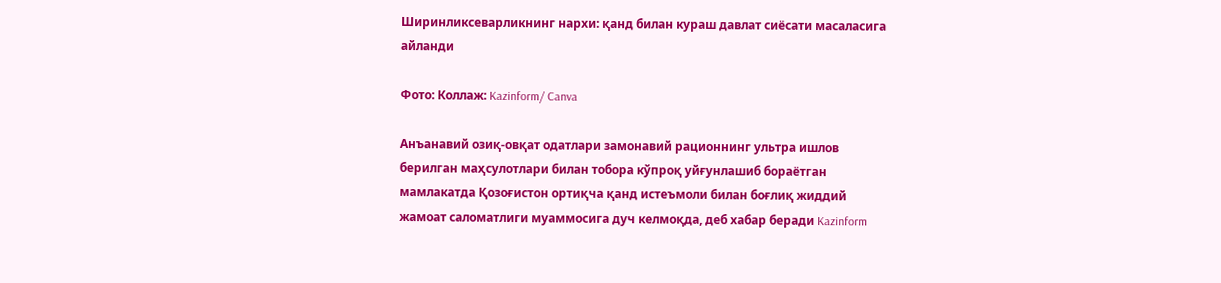Ширинликсеварликнинг нархи: қанд билан кураш давлат сиёсати масаласига айланди

Фото: Коллаж: Kazinform/ Canva

Анъанавий озиқ-овқат одатлари замонавий рационнинг ультра ишлов берилган маҳсулотлари билан тобора кўпроқ уйғунлашиб бораётган мамлакатда Қозоғистон ортиқча қанд истеъмоли билан боғлиқ жиддий жамоат саломатлиги муаммосига дуч келмоқда, деб хабар беради Kazinform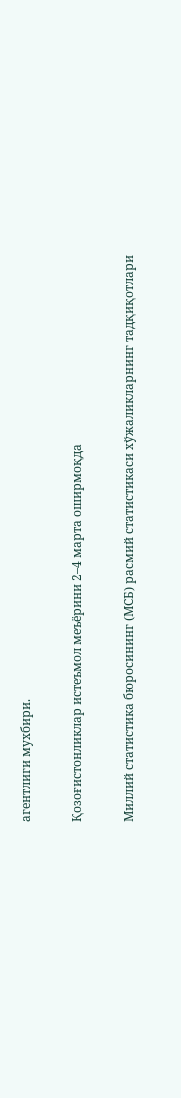агентлиги мухбири.

Қозоғистонликлар истеъмол меъёрини 2–4 марта оширмоқда

Миллий статистика бюросининг (МСБ) расмий статистикаси хўжаликларнинг тадқиқотлари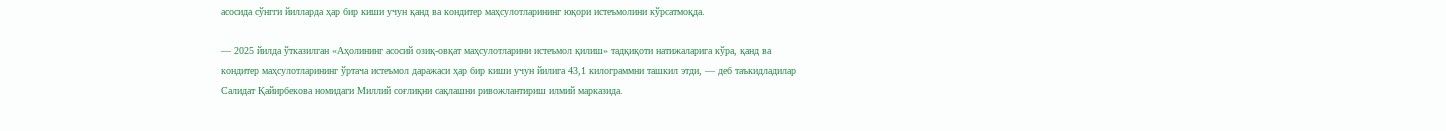асосида сўнгги йилларда ҳар бир киши учун қанд ва кондитер маҳсулотларининг юқори истеъмолини кўрсатмоқда.

— 2025 йилда ўтказилган «Аҳолининг асосий озиқ-овқат маҳсулотларини истеъмол қилиш» тадқиқоти натижаларига кўра, қанд ва кондитер маҳсулотларининг ўртача истеъмол даражаси ҳар бир киши учун йилига 43,1 килограммни ташкил этди, — деб таъкидладилар Салидат Қайирбекова номидаги Миллий соғлиқни сақлашни ривожлантириш илмий марказида.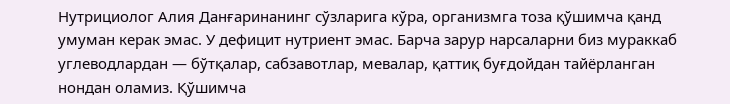Нутрициолог Алия Данғаринанинг сўзларига кўра, организмга тоза қўшимча қанд умуман керак эмас. У дефицит нутриент эмас. Барча зарур нарсаларни биз мураккаб углеводлардан — бўтқалар, сабзавотлар, мевалар, қаттиқ буғдойдан тайёрланган нондан оламиз. Қўшимча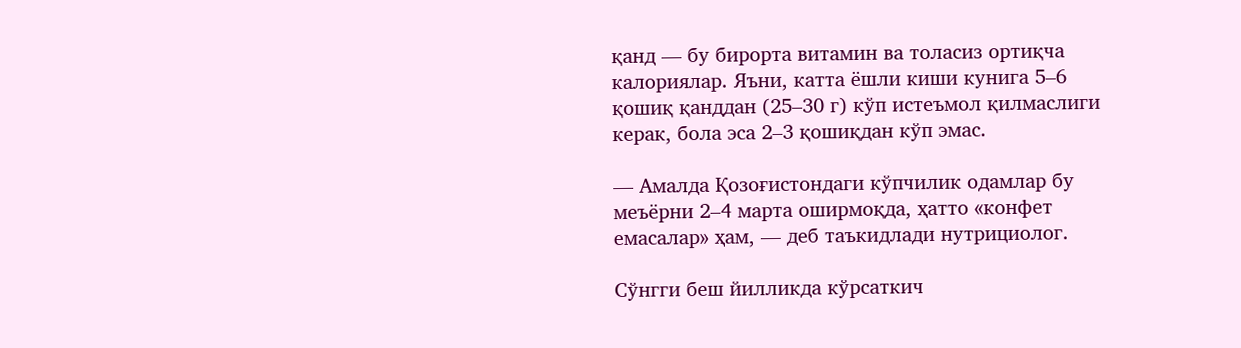қанд — бу бирорта витамин ва толасиз ортиқча калориялар. Яъни, катта ёшли киши кунига 5–6 қошиқ қанддан (25–30 г) кўп истеъмол қилмаслиги керак, бола эса 2–3 қошиқдан кўп эмас.

— Амалда Қозоғистондаги кўпчилик одамлар бу меъёрни 2–4 марта оширмоқда, ҳатто «конфет емасалар» ҳам, — деб таъкидлади нутрициолог.

Сўнгги беш йилликда кўрсаткич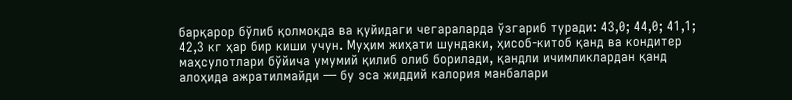барқарор бўлиб қолмоқда ва қуйидаги чегараларда ўзгариб туради: 43,0; 44,0; 41,1; 42,3 кг ҳар бир киши учун. Муҳим жиҳати шундаки, ҳисоб-китоб қанд ва кондитер маҳсулотлари бўйича умумий қилиб олиб борилади, қандли ичимликлардан қанд алоҳида ажратилмайди — бу эса жиддий калория манбалари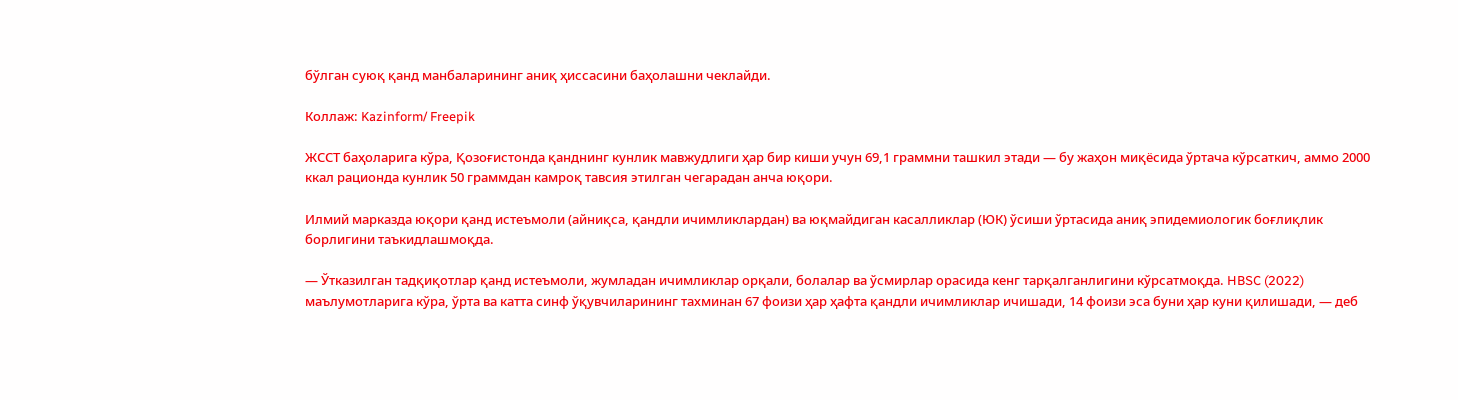бўлган суюқ қанд манбаларининг аниқ ҳиссасини баҳолашни чеклайди.

Коллаж: Kazinform/ Freepik

ЖССТ баҳоларига кўра, Қозоғистонда қанднинг кунлик мавжудлиги ҳар бир киши учун 69,1 граммни ташкил этади — бу жаҳон миқёсида ўртача кўрсаткич, аммо 2000 ккал рационда кунлик 50 граммдан камроқ тавсия этилган чегарадан анча юқори.

Илмий марказда юқори қанд истеъмоли (айниқса, қандли ичимликлардан) ва юқмайдиган касалликлар (ЮК) ўсиши ўртасида аниқ эпидемиологик боғлиқлик борлигини таъкидлашмоқда.

— Ўтказилган тадқиқотлар қанд истеъмоли, жумладан ичимликлар орқали, болалар ва ўсмирлар орасида кенг тарқалганлигини кўрсатмоқда. HBSC (2022) маълумотларига кўра, ўрта ва катта синф ўқувчиларининг тахминан 67 фоизи ҳар ҳафта қандли ичимликлар ичишади, 14 фоизи эса буни ҳар куни қилишади, — деб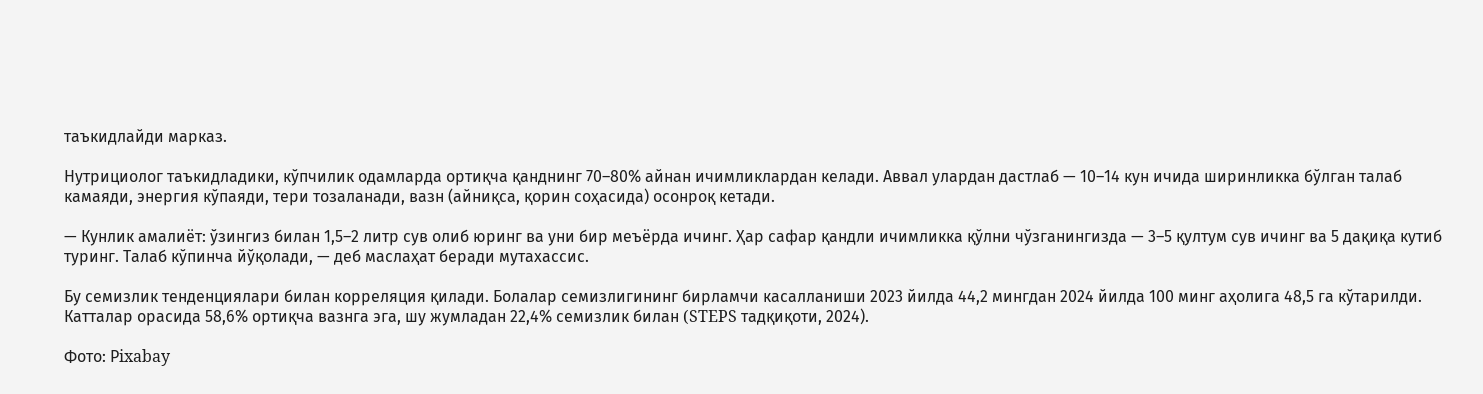таъкидлайди марказ.

Нутрициолог таъкидладики, кўпчилик одамларда ортиқча қанднинг 70–80% айнан ичимликлардан келади. Аввал улардан дастлаб — 10–14 кун ичида ширинликка бўлган талаб камаяди, энергия кўпаяди, тери тозаланади, вазн (айниқса, қорин соҳасида) осонроқ кетади.

— Кунлик амалиёт: ўзингиз билан 1,5–2 литр сув олиб юринг ва уни бир меъёрда ичинг. Ҳар сафар қандли ичимликка қўлни чўзганингизда — 3–5 қултум сув ичинг ва 5 дақиқа кутиб туринг. Талаб кўпинча йўқолади, — деб маслаҳат беради мутахассис.

Бу семизлик тенденциялари билан корреляция қилади. Болалар семизлигининг бирламчи касалланиши 2023 йилда 44,2 мингдан 2024 йилда 100 минг аҳолига 48,5 га кўтарилди. Катталар орасида 58,6% ортиқча вазнга эга, шу жумладан 22,4% семизлик билан (STEPS тадқиқоти, 2024).

Фото: Рixabay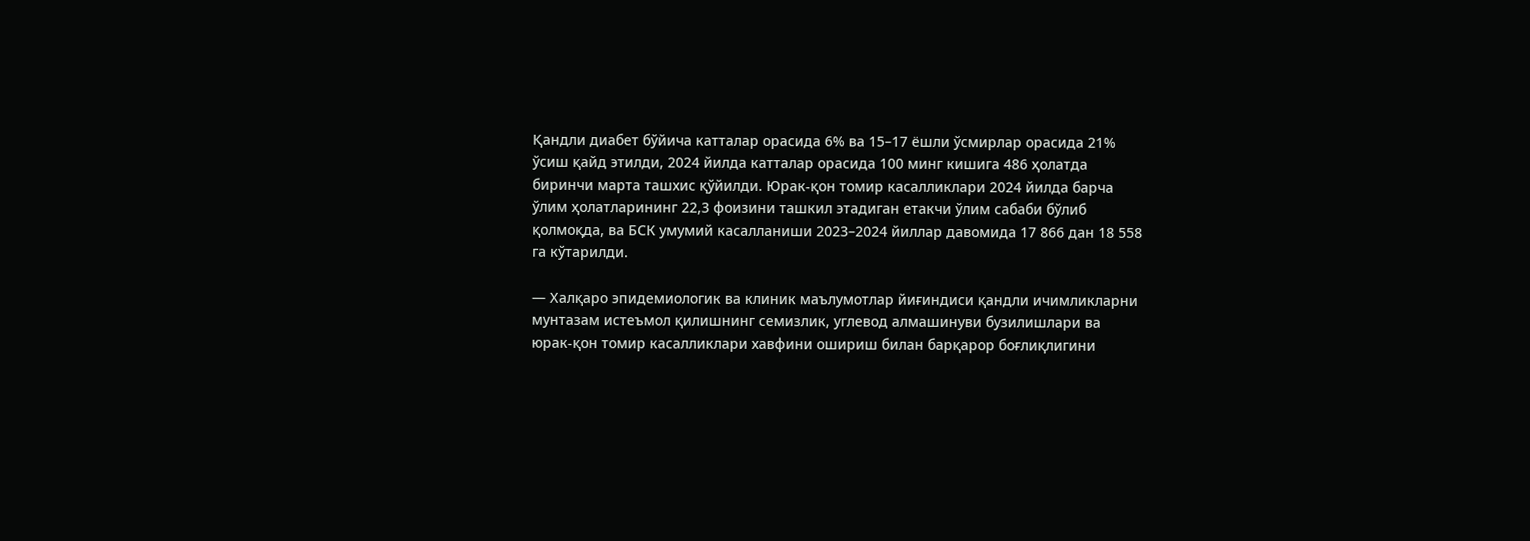Қандли диабет бўйича катталар орасида 6% ва 15–17 ёшли ўсмирлар орасида 21% ўсиш қайд этилди, 2024 йилда катталар орасида 100 минг кишига 486 ҳолатда биринчи марта ташхис қўйилди. Юрак-қон томир касалликлари 2024 йилда барча ўлим ҳолатларининг 22,3 фоизини ташкил этадиган етакчи ўлим сабаби бўлиб қолмоқда, ва БСК умумий касалланиши 2023–2024 йиллар давомида 17 866 дан 18 558 га кўтарилди.

— Халқаро эпидемиологик ва клиник маълумотлар йиғиндиси қандли ичимликларни мунтазам истеъмол қилишнинг семизлик, углевод алмашинуви бузилишлари ва юрак-қон томир касалликлари хавфини ошириш билан барқарор боғлиқлигини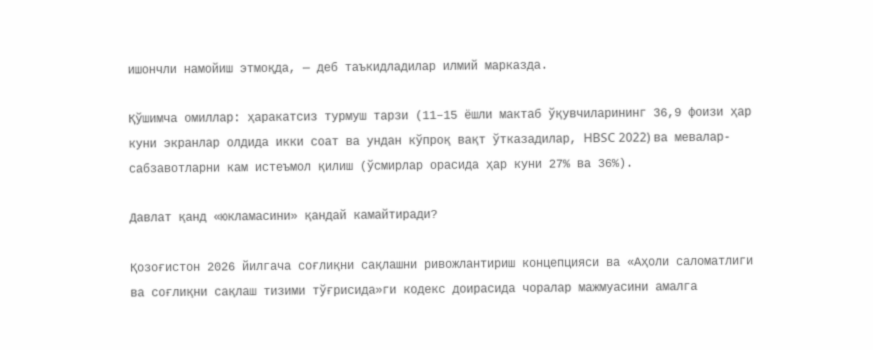ишончли намойиш этмоқда, — деб таъкидладилар илмий марказда.

Қўшимча омиллар: ҳаракатсиз турмуш тарзи (11–15 ёшли мактаб ўқувчиларининг 36,9 фоизи ҳар куни экранлар олдида икки соат ва ундан кўпроқ вақт ўтказадилар, HBSC 2022) ва мевалар-сабзавотларни кам истеъмол қилиш (ўсмирлар орасида ҳар куни 27% ва 36%).

Давлат қанд «юкламасини» қандай камайтиради?

Қозоғистон 2026 йилгача соғлиқни сақлашни ривожлантириш концепцияси ва «Аҳоли саломатлиги ва соғлиқни сақлаш тизими тўғрисида»ги кодекс доирасида чоралар мажмуасини амалга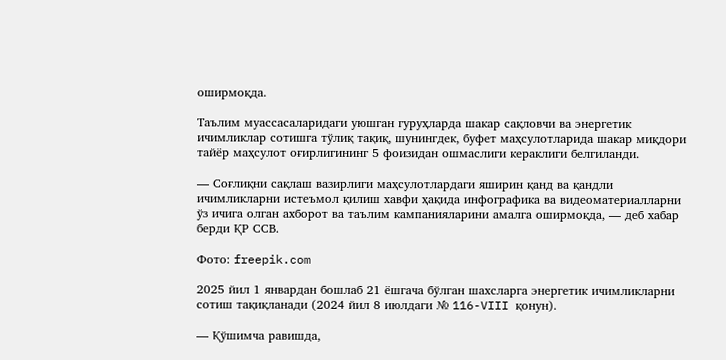оширмоқда.

Таълим муассасаларидаги уюшган гуруҳларда шакар сақловчи ва энергетик ичимликлар сотишга тўлиқ тақиқ, шунингдек, буфет маҳсулотларида шакар миқдори тайёр маҳсулот оғирлигининг 5 фоизидан ошмаслиги кераклиги белгиланди.

— Соғлиқни сақлаш вазирлиги маҳсулотлардаги яширин қанд ва қандли ичимликларни истеъмол қилиш хавфи ҳақида инфографика ва видеоматериалларни ўз ичига олган ахборот ва таълим кампанияларини амалга оширмоқда, — деб хабар берди ҚР ССВ.

Фото: freepik.com

2025 йил 1 январдан бошлаб 21 ёшгача бўлган шахсларга энергетик ичимликларни сотиш тақиқланади (2024 йил 8 июлдаги № 116-VIII қонун).

— Қўшимча равишда,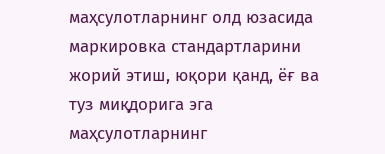маҳсулотларнинг олд юзасида маркировка стандартларини жорий этиш, юқори қанд, ёғ ва туз миқдорига эга маҳсулотларнинг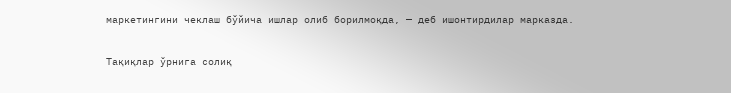маркетингини чеклаш бўйича ишлар олиб борилмоқда, — деб ишонтирдилар марказда.

Тақиқлар ўрнига солиқ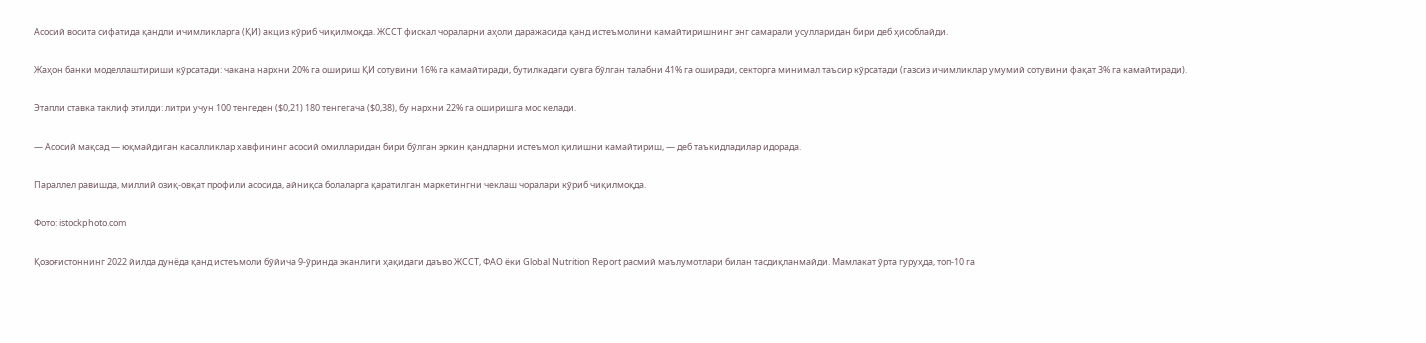Асосий восита сифатида қандли ичимликларга (ҚИ) акциз кўриб чиқилмоқда. ЖССТ фискал чораларни аҳоли даражасида қанд истеъмолини камайтиришнинг энг самарали усулларидан бири деб ҳисоблайди.

Жаҳон банки моделлаштириши кўрсатади: чакана нархни 20% га ошириш ҚИ сотувини 16% га камайтиради, бутилкадаги сувга бўлган талабни 41% га оширади, секторга минимал таъсир кўрсатади (газсиз ичимликлар умумий сотувини фақат 3% га камайтиради).

Этапли ставка таклиф этилди: литри учун 100 тенгеден ($0,21) 180 тенгегача ($0,38), бу нархни 22% га оширишга мос келади.

— Асосий мақсад — юқмайдиган касалликлар хавфининг асосий омилларидан бири бўлган эркин қандларни истеъмол қилишни камайтириш, — деб таъкидладилар идорада.

Параллел равишда, миллий озиқ-овқат профили асосида, айниқса болаларга қаратилган маркетингни чеклаш чоралари кўриб чиқилмоқда.

Фото: istockphoto.com

Қозоғистоннинг 2022 йилда дунёда қанд истеъмоли бўйича 9-ўринда эканлиги ҳақидаги даъво ЖССТ, ФАО ёки Global Nutrition Report расмий маълумотлари билан тасдиқланмайди. Мамлакат ўрта гуруҳда, топ-10 га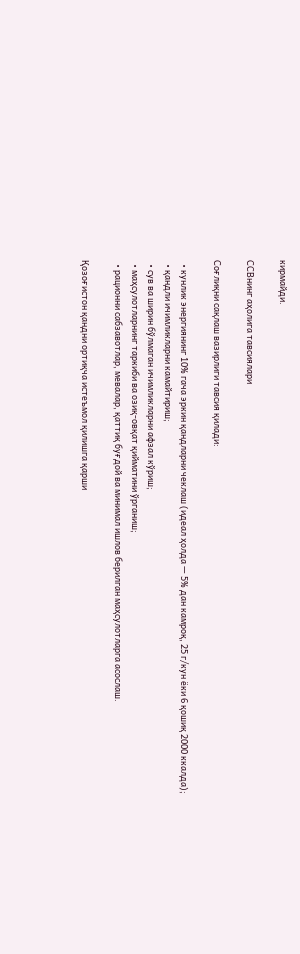кирмайди.

ССВнинг аҳолига тавсиялари

Соғлиқни сақлаш вазирлиги тавсия қилади:

  • кунлик энергиянинг 10% гача эркин қандларни чеклаш (идеал ҳолда — 5% дан камроқ, 25 г/кун ёки 6 қошиқ 2000 ккалда);
  • қандли ичимликларни камайтириш;
  • сув ва ширин бўлмаган ичимликларни афзал кўриш;
  • маҳсулотларнинг таркиби ва озиқ-овқат қийматини ўрганиш;
  • рационни сабзавотлар, мевалар, қаттиқ буғдой ва минимал ишлов берилган маҳсулотларга асослаш.

Қозоғистон қандни ортиқча истеъмол қилишга қарши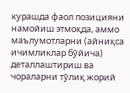курашда фаол позицияни намойиш этмоқда, аммо маълумотларни (айниқса ичимликлар бўйича) деталлаштириш ва чораларни тўлиқ жорий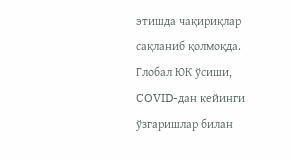этишда чақириқлар сақланиб қолмоқда. Глобал ЮК ўсиши, COVID-дан кейинги ўзгаришлар билан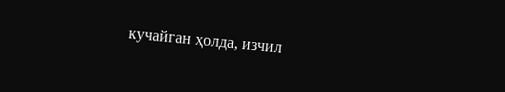кучайган ҳолда, изчил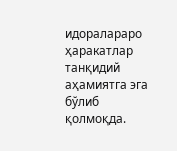идоралараро ҳаракатлар танқидий аҳамиятга эга бўлиб қолмоқда.